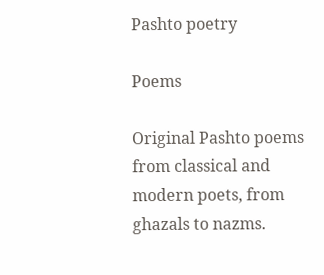Pashto poetry

Poems

Original Pashto poems from classical and modern poets, from ghazals to nazms.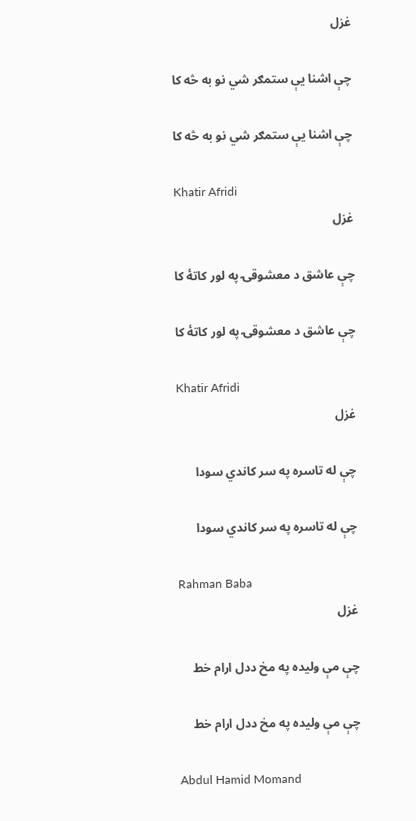غزل

چې اشنا يې ستمګر شي نو به څه کا

چې اشنا يې ستمګر شي نو به څه کا

Khatir Afridi
غزل

چې عاشق د معشوقۍ په لور کاتۀ کا

چې عاشق د معشوقۍ په لور کاتۀ کا

Khatir Afridi
غزل

چې له تاسره په سر کاندي سودا

چې له تاسره په سر کاندي سودا

Rahman Baba
غزل

چې مې وليده په مخ ددل ارام خط

چې مې وليده په مخ ددل ارام خط

Abdul Hamid Momand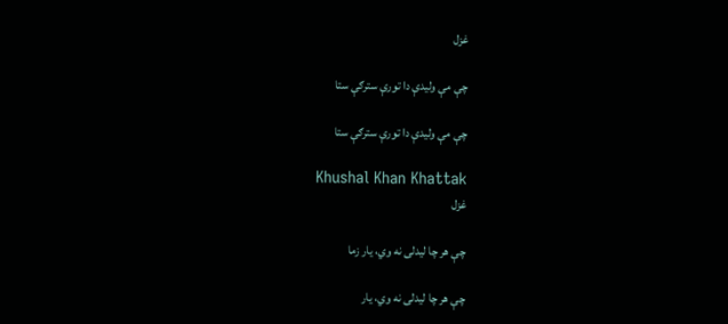غزل

چې مې وليدې دا تورې سترګې ستا

چې مې وليدې دا تورې سترګې ستا

Khushal Khan Khattak
غزل

چې هر چا لیدلی نه وي، یار زما

چې هر چا لیدلی نه وي، یار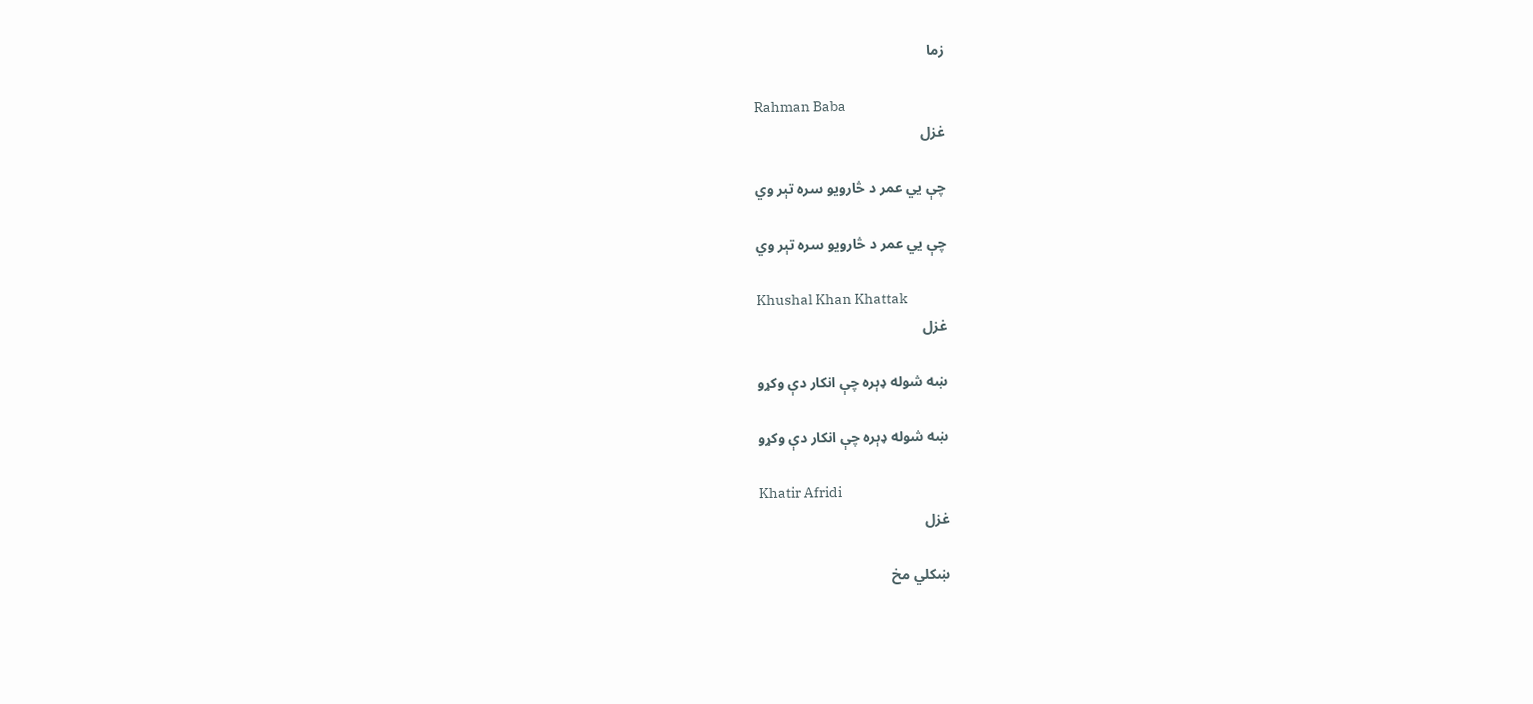زما

Rahman Baba
غزل

چې يي عمر د څارويو سره تېر وي

چې يي عمر د څارويو سره تېر وي

Khushal Khan Khattak
غزل

ښه شوله ډېره چې انکار دې وکړو

ښه شوله ډېره چې انکار دې وکړو

Khatir Afridi
غزل

ښکلي مخ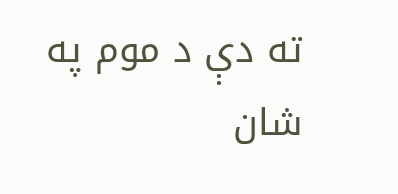ته دې د موم په شان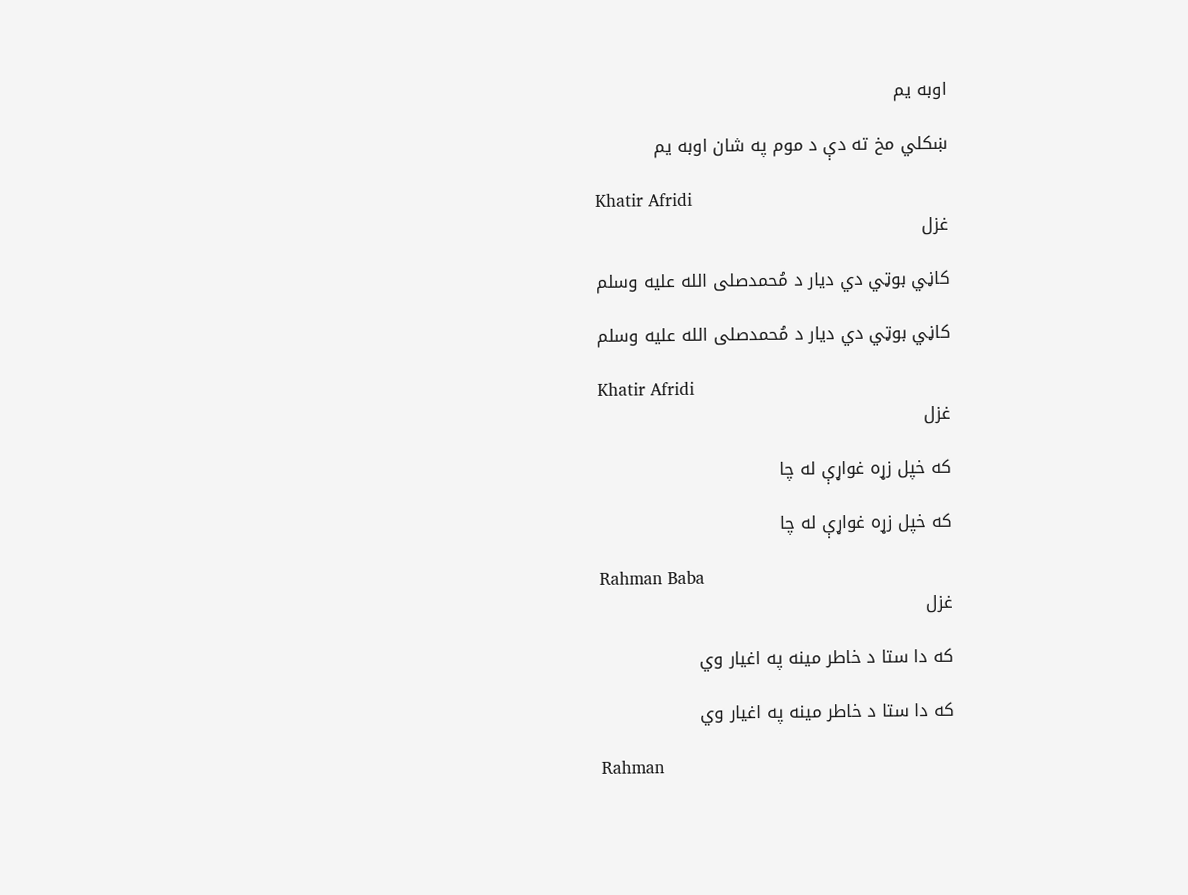اوبه يم

ښکلي مخ ته دې د موم په شان اوبه يم

Khatir Afridi
غزل

کاڼي بوټي دي ديار د مُحمدصلى الله عليه وسلم

کاڼي بوټي دي ديار د مُحمدصلى الله عليه وسلم

Khatir Afridi
غزل

که خپل زړه غواړې له چا

که خپل زړه غواړې له چا

Rahman Baba
غزل

که دا ستا د خاطر مينه په اغيار وي

که دا ستا د خاطر مينه په اغيار وي

Rahman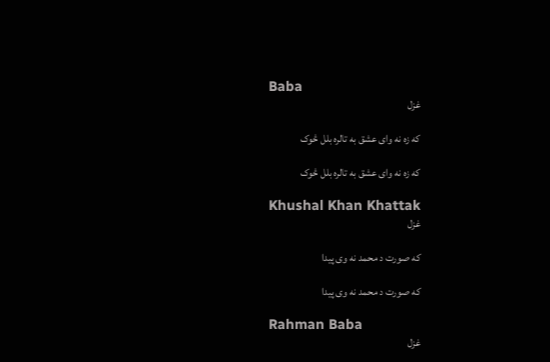Baba
غزل

که زه نه وای عشق به تالره بلل څوک

که زه نه وای عشق به تالره بلل څوک

Khushal Khan Khattak
غزل

که صورت د محمد نه وی پيدا

که صورت د محمد نه وی پيدا

Rahman Baba
غزل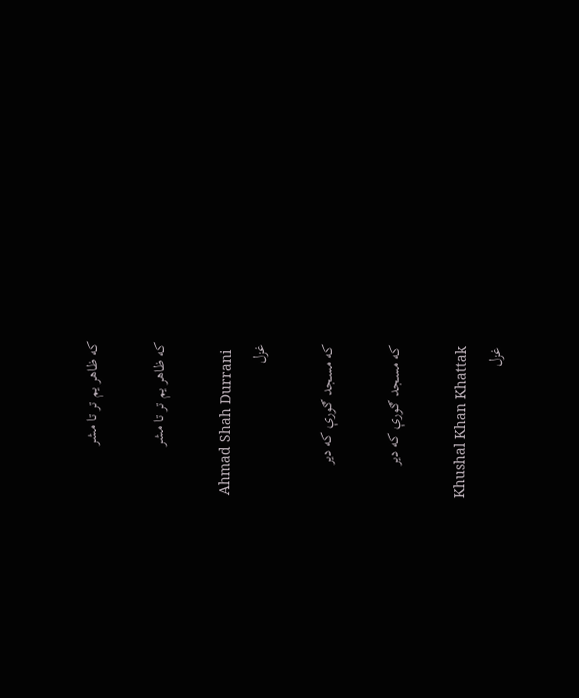که ظاهر يم تر تا مشر

که ظاهر يم تر تا مشر

Ahmad Shah Durrani
غزل

که مسجد ګورې که دیر

که مسجد ګورې که دیر

Khushal Khan Khattak
غزل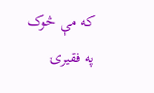که مې څوک په فقیرۍ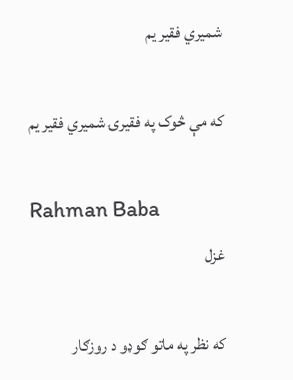شمیري فقیر یم

که مې څوک په فقیرۍ شمیري فقیر یم

Rahman Baba
غزل

که نظر په ماتو ګوډو د روزګار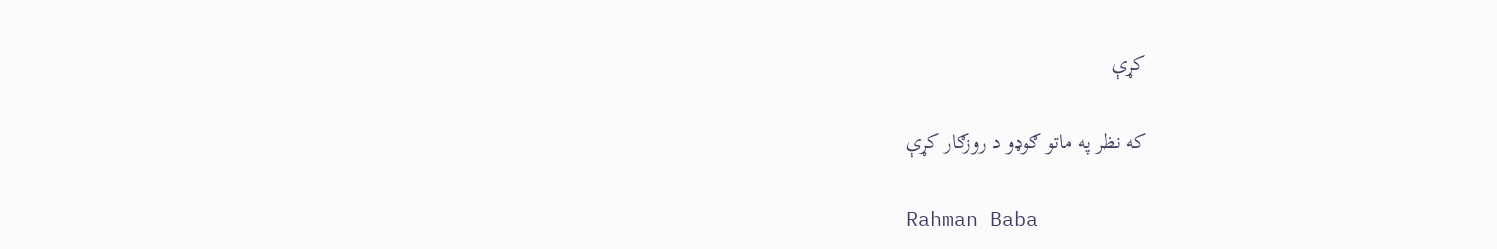کړې

که نظر په ماتو ګوډو د روزګار کړې

Rahman Baba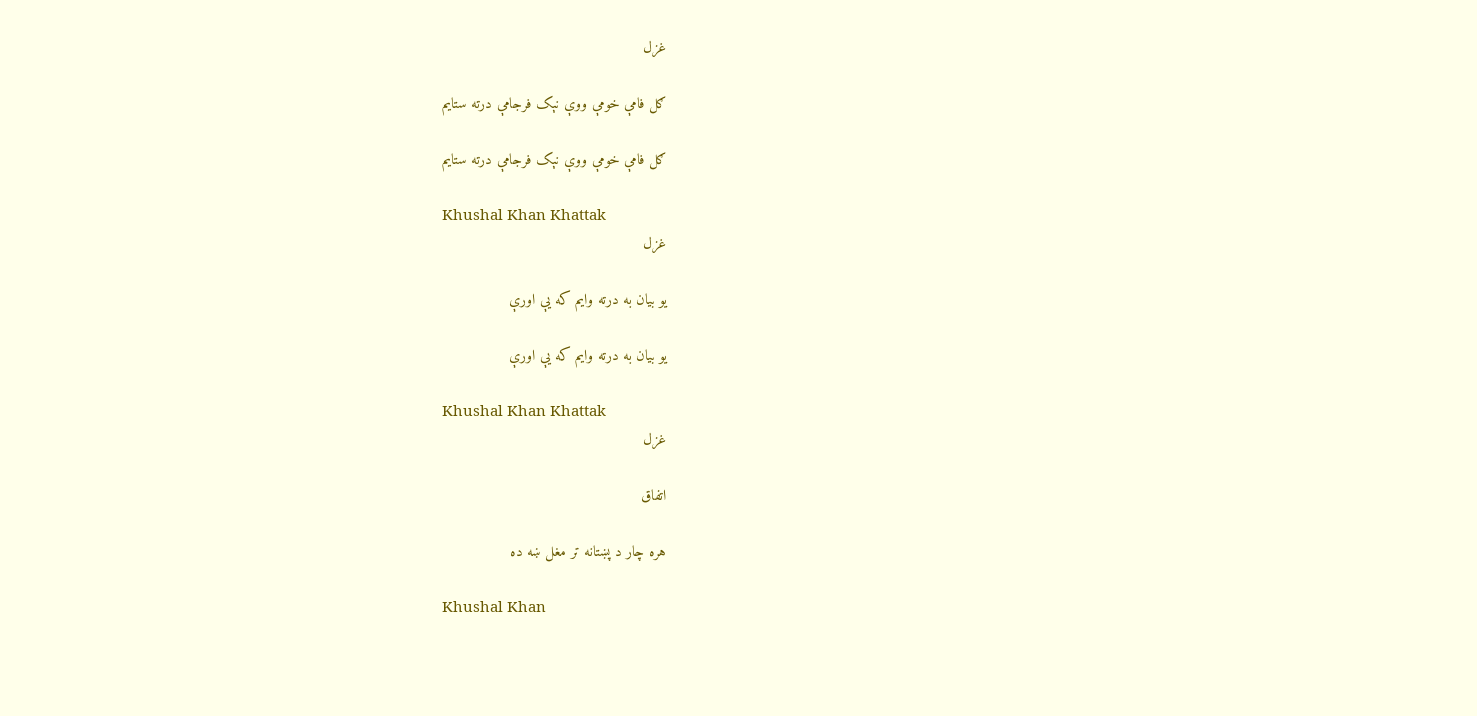غزل

ګل فامې خومې ووې نېک فرجامې درته ستايم

ګل فامې خومې ووې نېک فرجامې درته ستايم

Khushal Khan Khattak
غزل

یو بیان به درته وایم که یې اورې

یو بیان به درته وایم که یې اورې

Khushal Khan Khattak
غزل

اتفاق

هره چار د پښتانه تر مغل ښه ده

Khushal Khan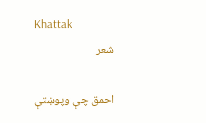Khattak
شعر

احمق چې وپوښتې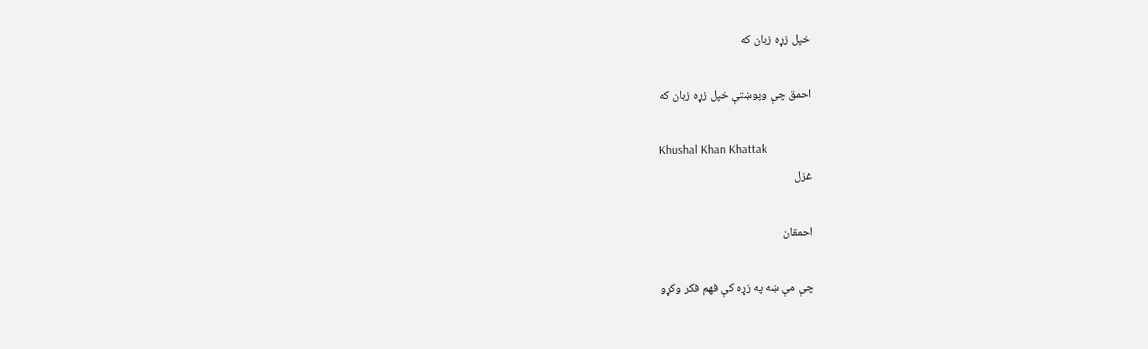خپل زړه زبان که

احمق چې وپوښتې خپل زړه زبان که

Khushal Khan Khattak
غزل

احمقان

چې مې ښه په زړه کې فهم فکر وکړو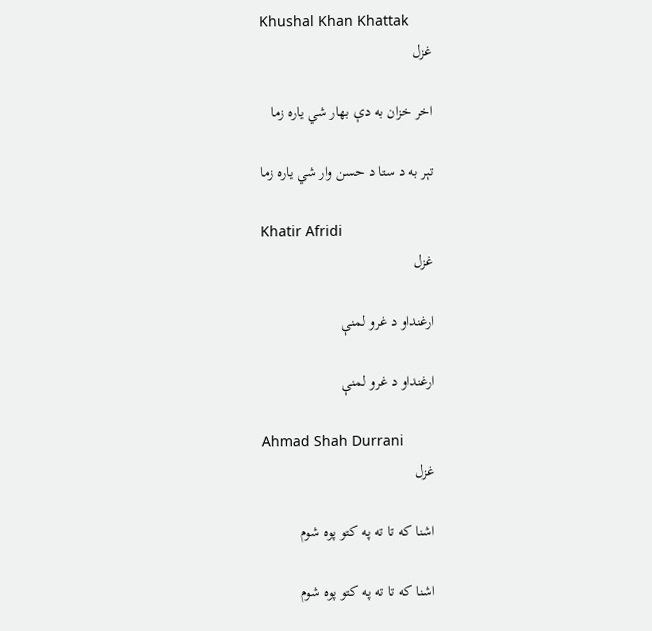Khushal Khan Khattak
غزل

اخر خزان به دې بهار شي ياره زما

تېر به د ستا د حسن وار شي ياره زما

Khatir Afridi
غزل

ارغنداو د غرو لمنې

ارغنداو د غرو لمنې

Ahmad Shah Durrani
غزل

اشنا که تا ته په کتو پوه شوم

اشنا که تا ته په کتو پوه شوم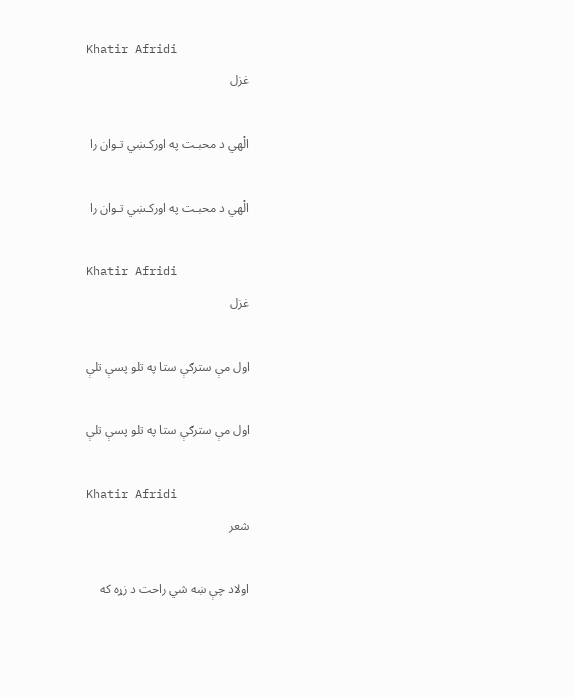Khatir Afridi
غزل

الْهي د محبـت په اورکـښي تـوان را

الْهي د محبـت په اورکـښي تـوان را

Khatir Afridi
غزل

اول مې سترګې ستا په تلو پسې تلې

اول مې سترګې ستا په تلو پسې تلې

Khatir Afridi
شعر

اولاد چې ښه شي راحت د زړه که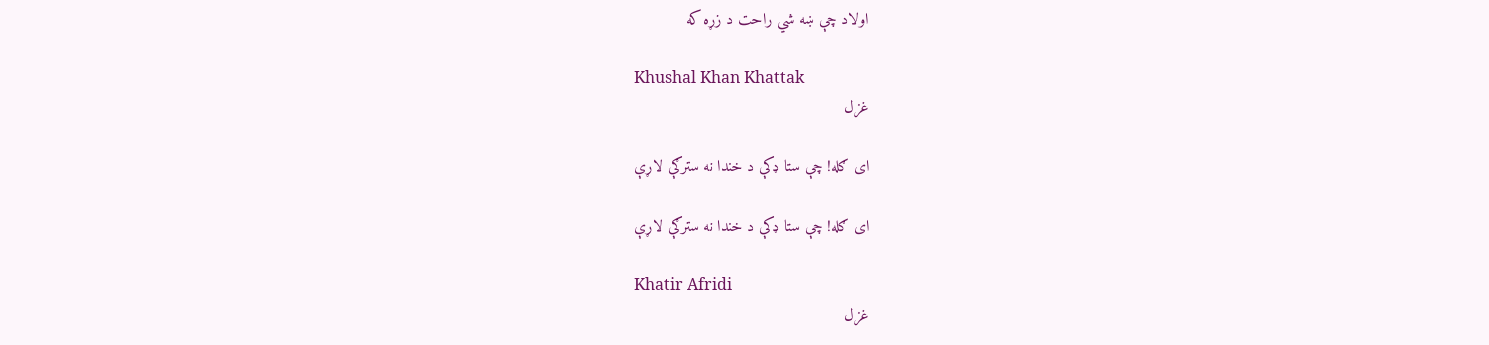اولاد چې ښه شي راحت د زړه که

Khushal Khan Khattak
غزل

ای ګله! چې ستا ډکې د خندا نه سترګې لاړې

ای ګله! چې ستا ډکې د خندا نه سترګې لاړې

Khatir Afridi
غزل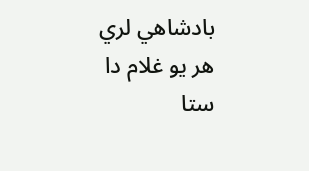بادشاهي لري هر یو غلام دا ستا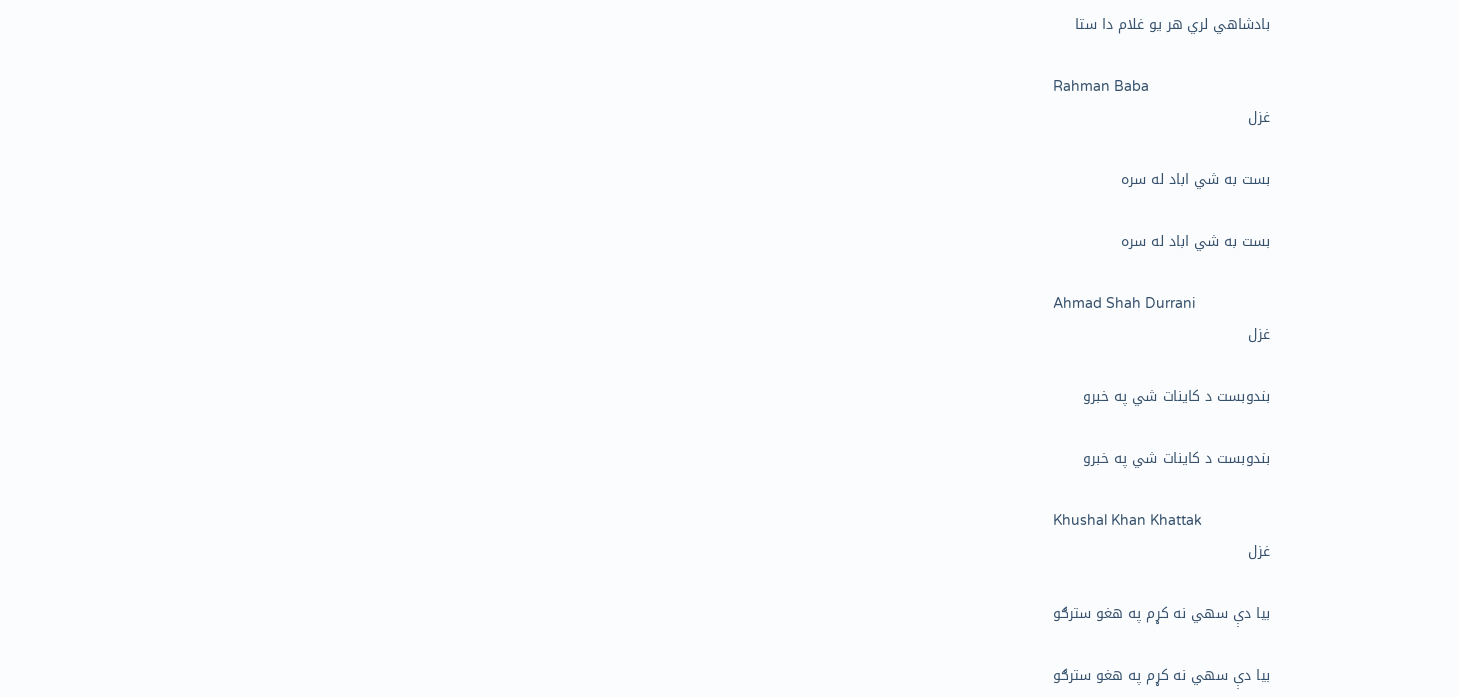بادشاهي لري هر یو غلام دا ستا

Rahman Baba
غزل

بست به شي اباد له سره

بست به شي اباد له سره

Ahmad Shah Durrani
غزل

بندوبست د کاينات شي په خبرو

بندوبست د کاينات شي په خبرو

Khushal Khan Khattak
غزل

بيا دې سهي نه کړم په هغو سترګو

بيا دې سهي نه کړم په هغو سترګو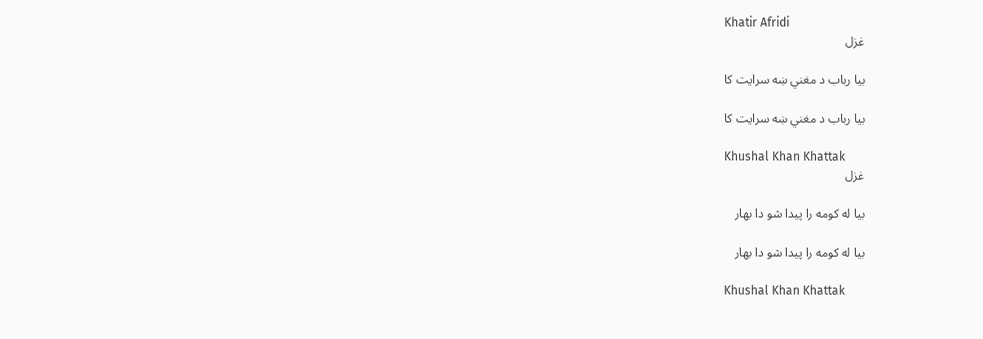Khatir Afridi
غزل

بيا رباب د مغني ښه سرايت کا

بيا رباب د مغني ښه سرايت کا

Khushal Khan Khattak
غزل

بیا له کومه را پیدا شو دا بهار

بیا له کومه را پیدا شو دا بهار

Khushal Khan Khattak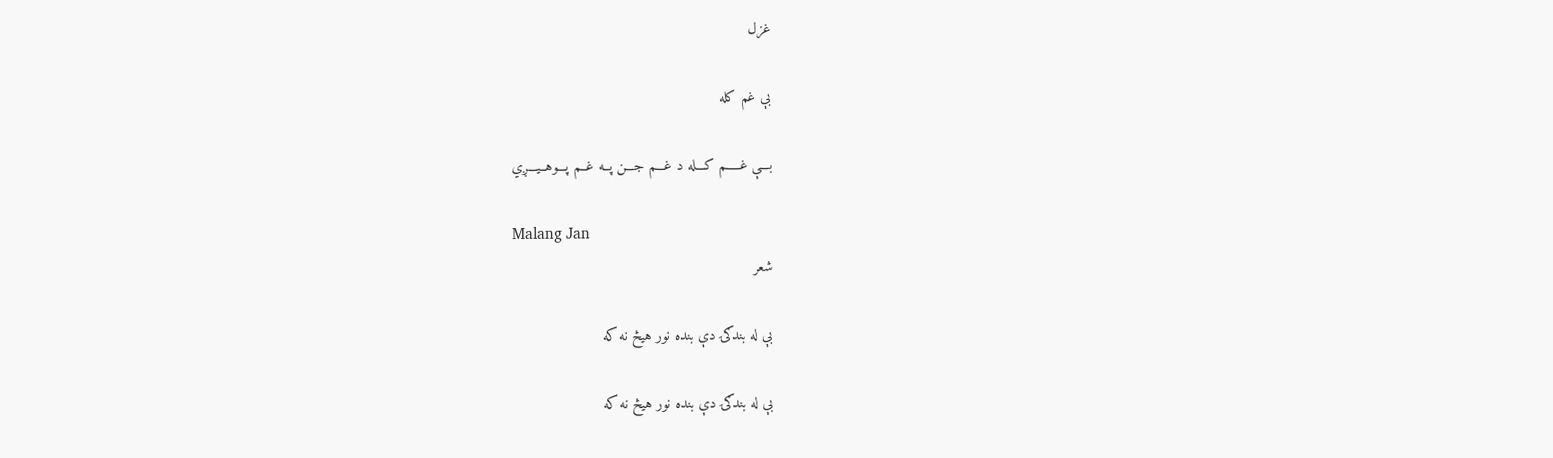غزل

بې غم کله

بـــې غـــــم کـــله د غـــم جـــن پــه غــم پـــوهــیـــږي

Malang Jan
شعر

بې له بندګۍ دې بنده نور هيڅ نه که

بې له بندګۍ دې بنده نور هيڅ نه که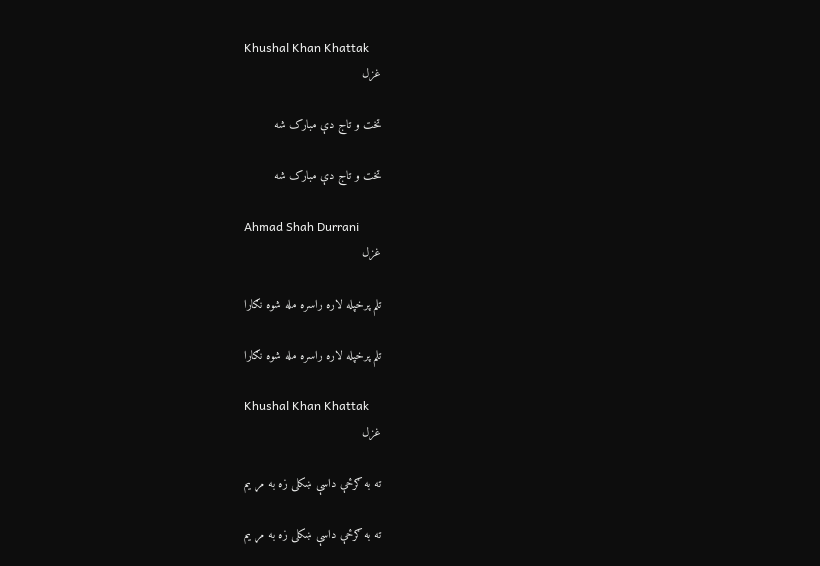Khushal Khan Khattak
غزل

تخت و تاج دې مبارک شه

تخت و تاج دې مبارک شه

Ahmad Shah Durrani
غزل

تلم پرخپله لاره راسره مله شوه نګارا

تلم پرخپله لاره راسره مله شوه نګارا

Khushal Khan Khattak
غزل

ته به ګرځې داسې ښکلی زه به مړ يم

ته به ګرځې داسې ښکلی زه به مړ يم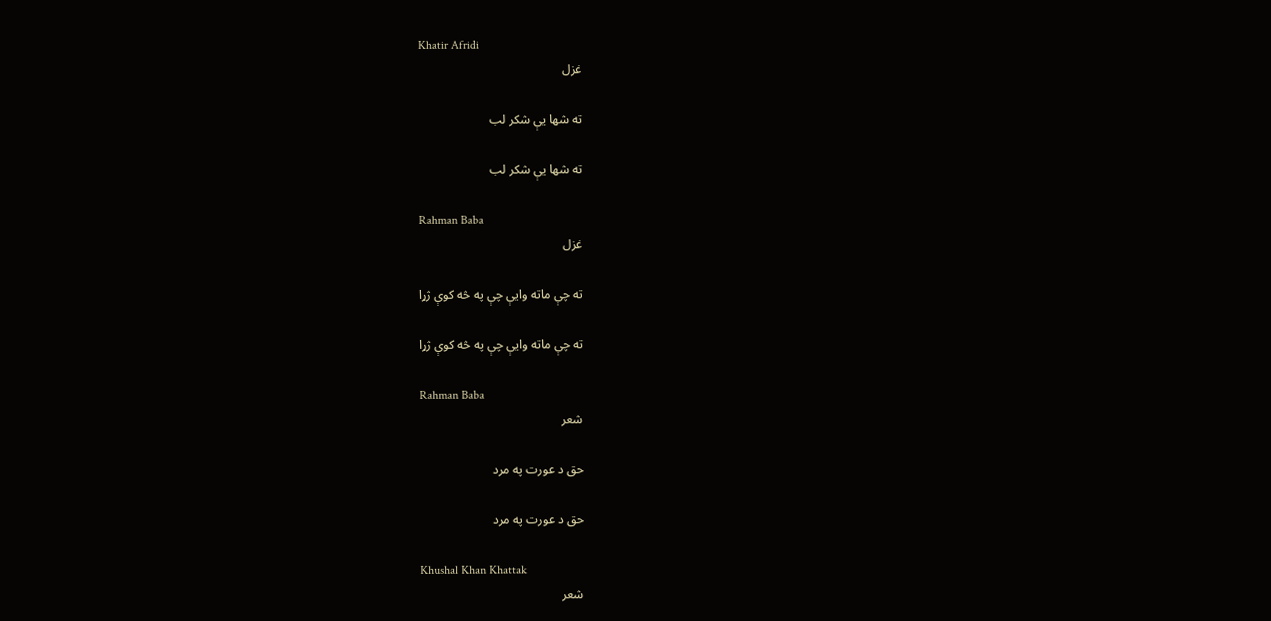Khatir Afridi
غزل

ته شها یې شکر لب

ته شها یې شکر لب

Rahman Baba
غزل

ته چې ماته وايې چې په څه کوې ژړا

ته چې ماته وايې چې په څه کوې ژړا

Rahman Baba
شعر

حق د عورت په مرد

حق د عورت په مرد

Khushal Khan Khattak
شعر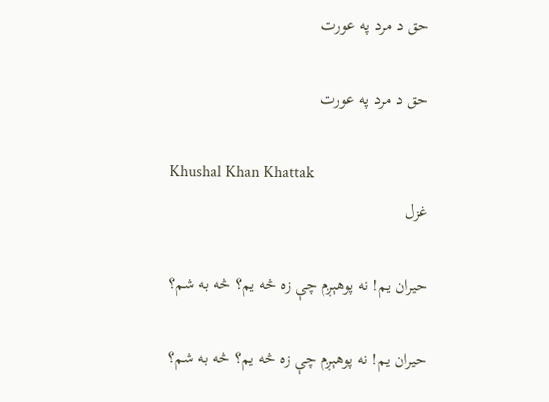حق د مرد په عورت

حق د مرد په عورت

Khushal Khan Khattak
غزل

حیران یم! نه پوهېږم چې زه څه یم؟ څه به شم؟

حیران یم! نه پوهېږم چې زه څه یم؟ څه به شم؟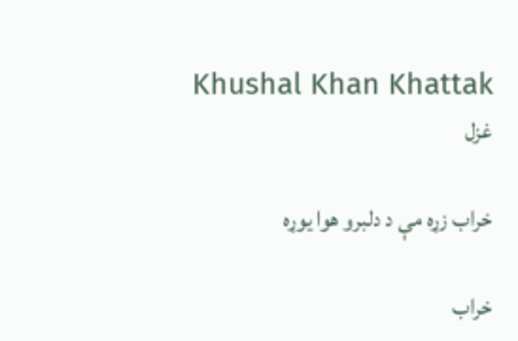Khushal Khan Khattak
غزل

خراب زړه مې د دلبرو هوا يوړه

خراب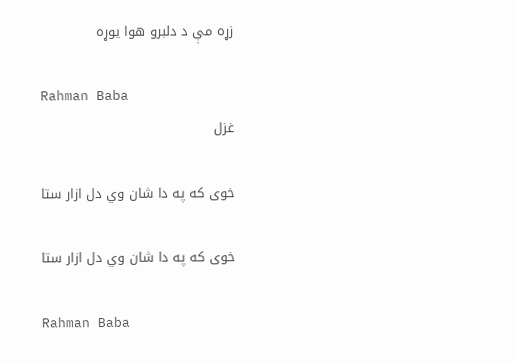زړه مې د دلبرو هوا يوړه

Rahman Baba
غزل

خوی که په دا شان وي دل ازار ستا

خوی که په دا شان وي دل ازار ستا

Rahman Baba